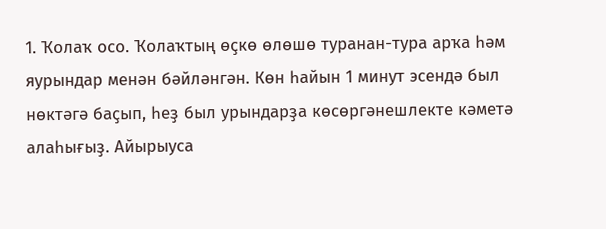1. Ҡолаҡ осо. Ҡолаҡтың өҫкө өлөшө туранан-тура арҡа һәм яурындар менән бәйләнгән. Көн һайын 1 минут эсендә был нөктәгә баҫып, һеҙ был урындарҙа көсөргәнешлекте кәметә алаһығыҙ. Айырыуса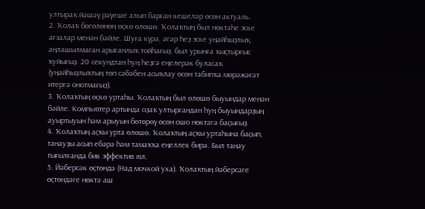ултыраҡ йәшәү рәүеше алып барған кешеләр өсөн актуаль.
2. Ҡолаҡ бөгөлөнөң өҫкө өлөшө. Ҡолаҡтың был нөктәһе эске ағзалар менән бәйле. Шуға күрә, әгәр һеҙ эске уңайһыҙлыҡ, аңлашылмаған арығанлыҡ тойһағыҙ, был урынға ҡыҫтырғыс ҡуйығыҙ. 20 секундтан һуң һеҙгә еңелерәк буласаҡ (уңайһыҙлыҡтың төп сәбәбен асыҡлау өсөн табипҡа мөрәжәғәт итергә онотмағыҙ).
3. Ҡолаҡтың өҫкө уртаһы. Ҡолаҡтың был өлөшө быуындар менән бәйле. Компьютер артында оҙаҡ ултырғандан һуң быуындарҙың ауыртыуын һәм арыуын бөтөрөү өсөн ошо нөктәгә баҫығыҙ.
4. Ҡолаҡтың аҫҡы урта өлөшө. Ҡолаҡтың аҫҡы уртаһына баҫып, танауҙы асып ебәрә һәм тамаҡҡа еңеллек бирә. Был танау тығылғанда бик эффектив юл.
5. Йәберсәк өҫтөндә (Над мочкой уха). Ҡолаҡтың йәберсәге өҫтөндәге нөктә аш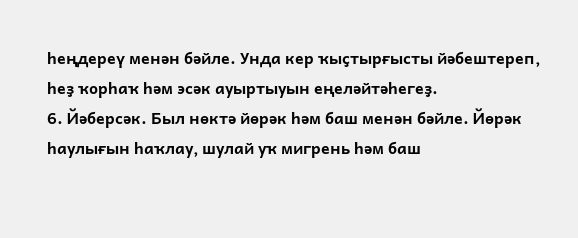һеңдереү менән бәйле. Унда кер ҡыҫтырғысты йәбештереп, һеҙ ҡорһаҡ һәм эсәк ауыртыуын еңеләйтәһегеҙ.
6. Йәберсәк. Был нөктә йөрәк һәм баш менән бәйле. Йөрәк һаулығын һаҡлау, шулай уҡ мигрень һәм баш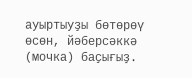ауыртыуҙы бөтөрөү өсөн, йәберсәккә (мочка) баҫығыҙ.